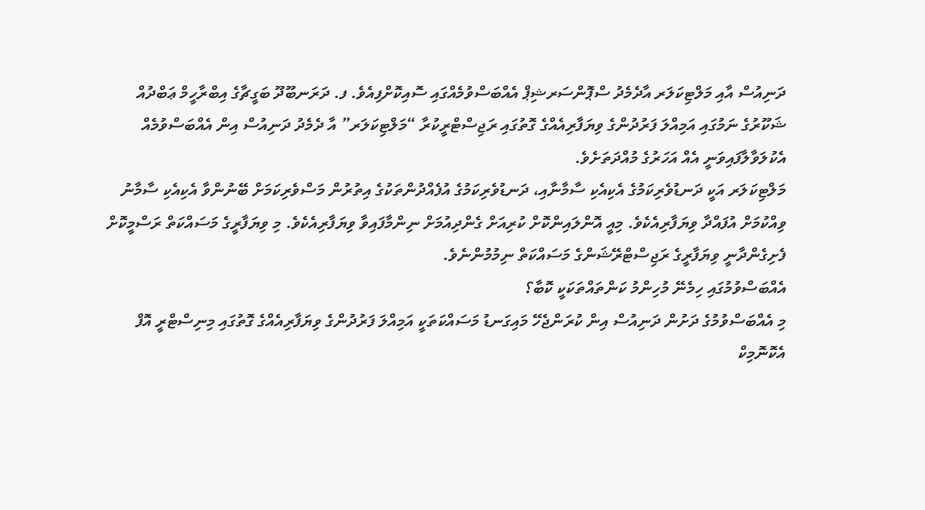ދަނިއުސް އާއި މަލްޓިކަލަރ އާދެމެދު ސްޕޮންސަރޝިޕް އެއްބަސްވުމެއްގައި ސޮއިކޮށްފިއެވެ. ފ. ދަރަނބޫދޫ ބަގީޗާގެ އިބްރާހީމް ޢަބްދުއް ޝަކޫރުގެ ނަމުގައި އަމިއްލަ ފަރުދުންގެ ވިޔަފާރިއެއްގެ ގޮތުގައި ރަޖިސްޓްރީކުރާ “މަލްޓިކަލަރ” އާ ދެމެދު ދަނިއުސް އިން އެއްބަސްވުމެއް އެކުލަވާލާފައިވަނީ އެއް އަހަރުގެ މުއްދަތަށެވެ.
މަލްޓިކަލަރ އަކީ ދަނޑުވެރިކަމުގެ އެކިއެކި ސާމާނާއި، ދަނޑުވެރިކަމުގެ އުފެއްދުންތަކުގެ އިތުރުން މަސްވެރިކަމަށް ބޭނުންވާ އެކިއެކި ސާމާނު ވިއްކުމަށް އުފައްދާ ވިޔަފާރިއެކެވެ. މިއީ އޮންލައިންކޮށް ކުރިއަށް ގެންދިއުމަށް ނިންމާފައިވާ ވިޔަފާރިއެކެވެ. މި ވިޔަފާރީގެ މަސައްކަތް ރަސްމީކޮށް ފެށިގެންދާނީ ވިޔަފާރީގެ ރަޖިސްޓްރޭޝަންގެ މަސައްކަތް ނިމުމުންނެވެ.
އެއްބަސްވުމުގައި ހިމެނޭ މުހިންމު ކަންތައްތަކަކީ ކޮބާ؟
މި އެއްބަސްވުމުގެ ދަށުން ދަނިއުސް އިން ކުރަންޖެހޭ މައިގަނޑު މަސައްކަތަކީ އަމިއްލަ ފަރުދުންގެ ވިޔަފާރިއެއްގެ ގޮތުގައި މިނިސްޓްރީ އޮފް އެކޮނޮމިކް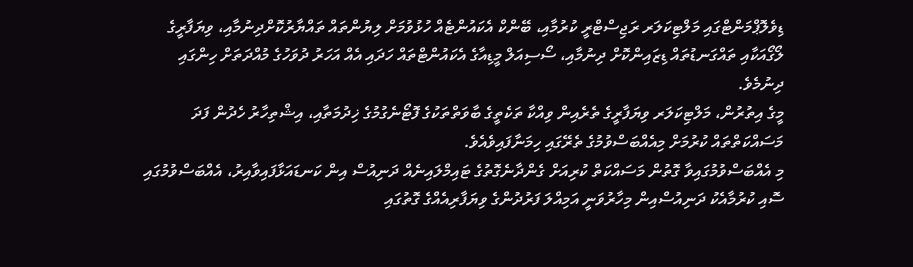ޑިވެލޮޕްމަންޓްގައި މަލްޓިކަލަރ ރަޖިސްޓްރީ ކުރުމާއި، ބޭންކް އެކައުންޓެއް ހުޅުވުމަށް ލިޔުންތައް ތައްޔާރުކޮށްދިނުމާއި، ވިޔަފާރީގެ ލޯގޯއަކާއި ތައްގަނޑުތައް ޑިޒައިންކޮށް ދިނުމާއި، ސޯސިއަލް މީޑިއާގެ އެކައުންޓްތައް ހަދައި އެއް އަހަރު ދުވަހުގެ މުއްދަތަށް ހިންގައި ދިނުމެވެ.
މީގެ އިތުރުން، މަލްޓިކަލަރ ވިޔަފާރީގެ ތެރެއިން ވިއްކާ ތަކެތީގެ ބާވަތްތަކުގެ ފޮޓޯނެގުމުގެ ޚިދުމަތާއި، އިޝްތިހާރު ހެދުން ފަދަ މަސައްކަތްތައް ކުރުމަށް މިއެއްބަސްވުމުގެ ތެރޭގައި ހިމަނާފައިވެއެވެ.
މި އެއްބަސްވުމުގައިވާ ގޮތުން މަސައްކަތް ކުރިއަށް ގެންދާނެގޮތުގެ ޓައިމްލައިނެއް ދަނިއުސް އިން ކަނޑައަޅާފައިވާއިރު، އެއްބަސްވުމުގައި ސޮއި ކުރުމާއެކު ދަނިއުސްއިން މިހާރުވަނީ އަމިއްލަ ފަރުދުންގެ ވިޔަފާރިއެއްގެ ގޮތުގައި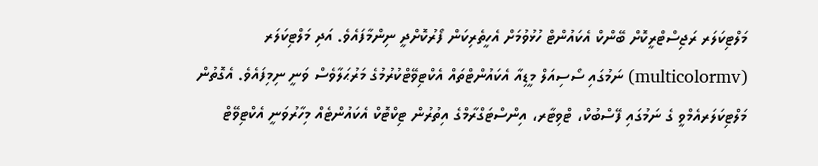މަލްޓިކަލަރ ރަޖިސްޓްރީކޮށް ބޭންކް އެކައުންޓް ހުޅުވުމަށް އެހީތެރިކަން ފޯރުކޮށްދީ ނިންމާފައެވެ. އަދި މަލްޓިކަލަރ (multicolormv) ނަމުގައި ސޯސިއަލް މީޑިއާ އެކައުންޓްތައް އެކްޓިވޭޓްކުރުމުގެ މަރުޙަލާވެސް ވަނީ ނިމިފައެވެ. އެގޮތުން މަލްޓިކަލަރއެމްވީ ގެ ނަމުގައި ފޭސްބުކް، ޓްވިޓާރ، އިންސްޓަގްރާމްގެ އިތުރުން ޓިކްޓޮކް އެކައުންޓެއް މިހާރުވަނީ އެކްޓިވޭޓް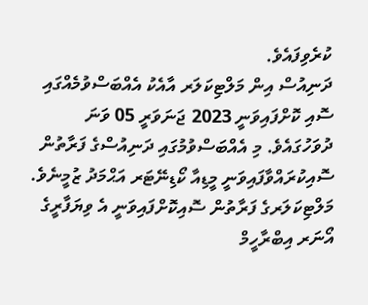ކުރެވިފައެވެ.
ދަނިއުސް އިން މަލްޓިކަލަރ އާއެކު އެއްބަސްވުމެއްގައި ސޮއި ކޮށްފައިވަނީ 2023 ޖަނަވަރީ 05 ވަނަ ދުވަހުގައެވެ. މި އެއްބަސްވުމުގައި ދަނިއުސްގެ ފަރާތުން ސޮއިކުރައްވާފައިވަނީ މީޑިއާ ކޯޑިނޭޓަރ އަޙްމަދު ޒުމީނެވެ. މަލްޓިކަލަރގެ ފަރާތުން ސޮއިކޮށްފައިވަނީ އެ ވިޔަފާރީގެ އޯނަރ އިބްރާހީމް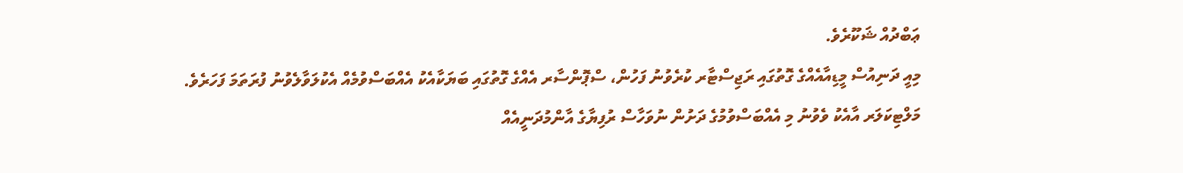ޢަބްދުއް ޝަކޫރެވެ.
މިއީ ދަނިއުސް މީޑިއާއެއްގެ ގޮތުގައި ރަޖިސްޓާރ ކުރެވުނު ފަހުން، ސްޕޮންސާރ އެއްގެ ގޮތުގައި ބަޔަކާއެކު އެއްބަސްވުމެއް އެކުލަވާލެވުނު ފުރަތަމަ ފަހަރެވެ. މަލްޓިކަލަރ އާއެކު ވެވުނު މި އެއްބަސްވުމުގެ ދަށުން ނުވަހާސް ރުފިޔާގެ އާންމުދަނީއެއް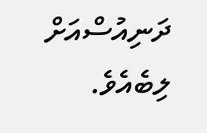ދަނިއުސްއަށް ލިބެއެވެ.